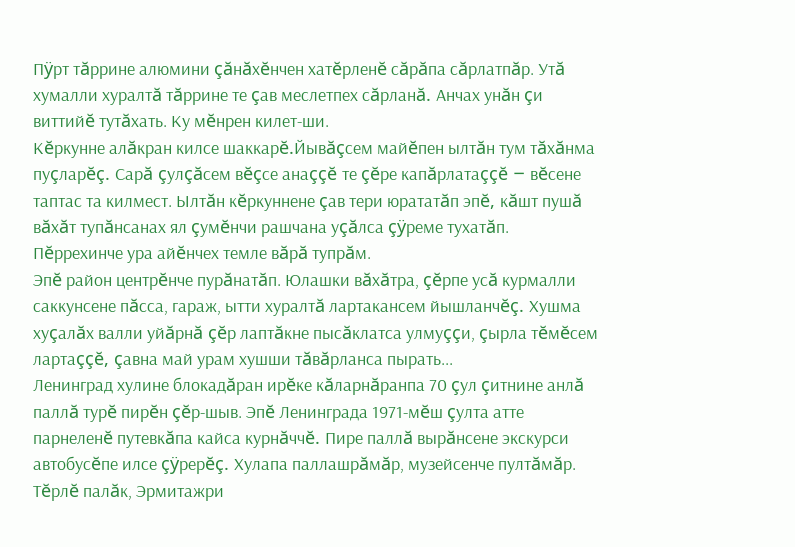Пÿрт тăррине алюмини çăнăхĕнчен хатĕрленĕ сăрăпа сăрлатпăр. Утă хумалли хуралтă тăррине те çав меслетпех сăрланă. Анчах унăн çи виттийĕ тутăхать. Ку мĕнрен килет-ши.
Кĕркунне алăкран килсе шаккарĕ.Йывăçсем майĕпен ылтăн тум тăхăнма пуçларĕç. Сарă çулçăсем вĕçсе анаççĕ те çĕре капăрлатаççĕ – вĕсене таптас та килмест. Ылтăн кĕркуннене çав тери юрататăп эпĕ, кăшт пушă вăхăт тупăнсанах ял çумĕнчи рашчана уçăлса çÿреме тухатăп. Пĕррехинче ура айĕнчех темле вăрă тупрăм.
Эпĕ район центрĕнче пурăнатăп. Юлашки вăхăтра, çĕрпе усă курмалли саккунсене пăсса, гараж, ытти хуралтă лартакансем йышланчĕç. Хушма хуçалăх валли уйăрнă çĕр лаптăкне пысăклатса улмуççи, çырла тĕмĕсем лартаççĕ, çавна май урам хушши тăвăрланса пырать...
Ленинград хулине блокадăран ирĕке кăларнăранпа 70 çул çитнине анлă паллă турĕ пирĕн çĕр-шыв. Эпĕ Ленинграда 1971-мĕш çулта атте парнеленĕ путевкăпа кайса курнăччĕ. Пире паллă вырăнсене экскурси автобусĕпе илсе çÿрерĕç. Хулапа паллашрăмăр, музейсенче пултăмăр. Тĕрлĕ палăк, Эрмитажри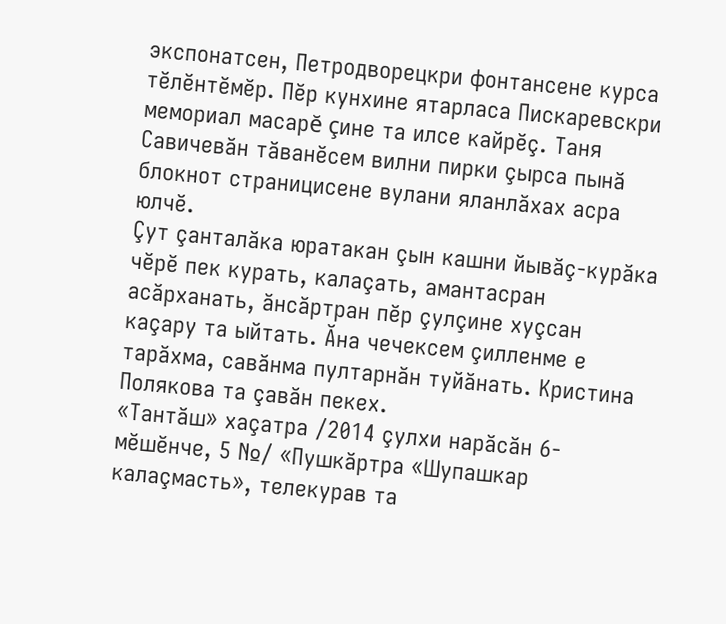экспонатсен, Петродворецкри фонтансене курса тĕлĕнтĕмĕр. Пĕр кунхине ятарласа Пискаревскри мемориал масарĕ çине та илсе кайрĕç. Таня Савичевăн тăванĕсем вилни пирки çырса пынă блокнот страницисене вулани яланлăхах асра юлчĕ.
Çут çанталăка юратакан çын кашни йывăç-курăка чĕрĕ пек курать, калаçать, амантасран асăрханать, ăнсăртран пĕр çулçине хуçсан каçару та ыйтать. Ăна чечексем çилленме е тарăхма, савăнма пултарнăн туйăнать. Кристина Полякова та çавăн пекех.
«Тантăш» хаçатра /2014 çулхи нарăсăн 6-мĕшĕнче, 5 №/ «Пушкăртра «Шупашкар калаçмасть», телекурав та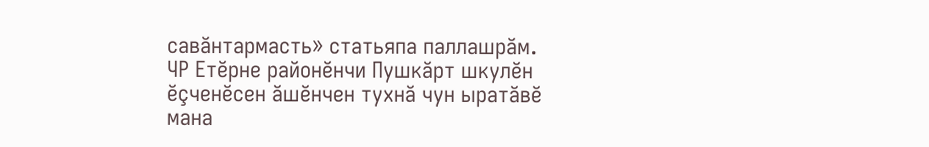савăнтармасть» статьяпа паллашрăм. ЧР Етĕрне районĕнчи Пушкăрт шкулĕн ĕçченĕсен ăшĕнчен тухнă чун ыратăвĕ мана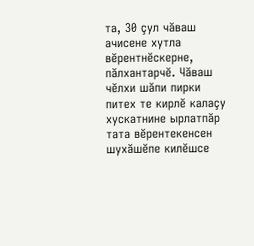та, 30 çул чăваш ачисене хутла вĕрентнĕскерне, пăлхантарчĕ. Чăваш чĕлхи шăпи пирки питех те кирлĕ калаçу хускатнине ырлатпăр тата вĕрентекенсен шухăшĕпе килĕшсе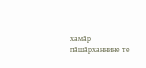хамăр пăшăрханнине те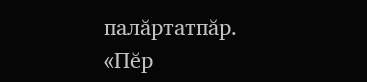палăртатпăр. «Пĕр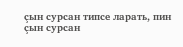çын сурсан типсе ларать, пин çын сурсан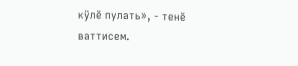кÿлĕ пулать», - тенĕ ваттисем.